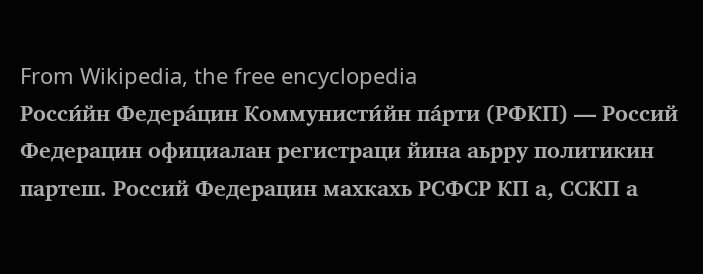From Wikipedia, the free encyclopedia
Росси́йн Федера́цин Коммунисти́йн па́рти (РФКП) — Россий Федерацин официалан регистраци йина аьрру политикин партеш. Россий Федерацин махкахь РСФСР КП а, ССКП а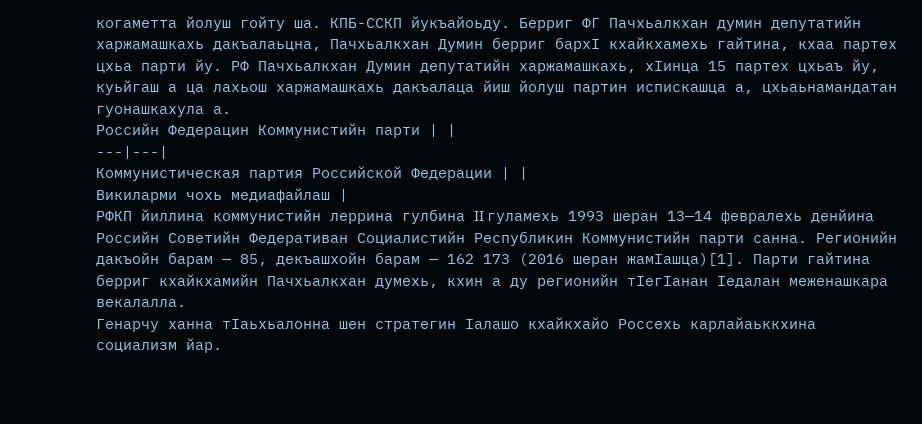когаметта йолуш гойту ша. КПБ-ССКП йукъайоьду. Берриг ФГ Пачхьалкхан думин депутатийн харжамашкахь дакъалаьцна, Пачхьалкхан Думин берриг бархӀ кхайкхамехь гайтина, кхаа партех цхьа парти йу. РФ Пачхьалкхан Думин депутатийн харжамашкахь, хӀинца 15 партех цхьаъ йу, куьйгаш а ца лахьош харжамашкахь дакъалаца йиш йолуш партин испискашца а, цхьаьнамандатан гуонашкахула а.
Российн Федерацин Коммунистийн парти | |
---|---|
Коммунистическая партия Российской Федерации | |
Викиларми чохь медиафайлаш |
РФКП йиллина коммунистийн леррина гулбина II гуламехь 1993 шеран 13—14 февралехь денйина Российн Советийн Федеративан Социалистийн Республикин Коммунистийн парти санна. Регионийн дакъойн барам — 85, декъашхойн барам — 162 173 (2016 шеран жамӀашца)[1]. Парти гайтина берриг кхайкхамийн Пачхьалкхан думехь, кхин а ду регионийн тӀегӀанан Ӏедалан меженашкара векалалла.
Генарчу ханна тӀаьхьалонна шен стратегин Ӏалашо кхайкхайо Россехь карлайаьккхина социализм йар.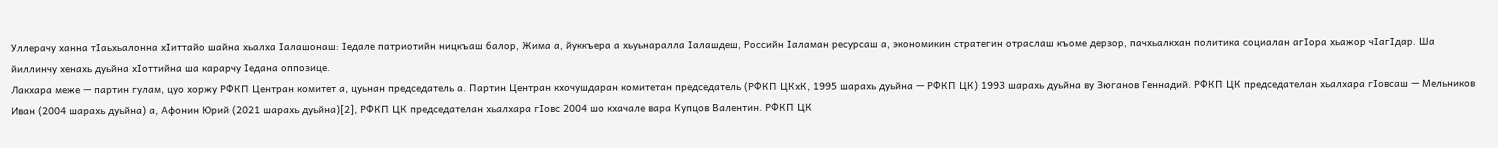Уллерачу ханна тӀаьхьалонна хӀиттайо шайна хьалха Ӏалашонаш: Ӏедале патриотийн ницкъаш балор, Жима а, йуккъера а хьуьнаралла Ӏалашдеш, Российн Ӏаламан ресурсаш а, экономикин стратегин отраслаш къоме дерзор, пачхьалкхан политика социалан агӀора хьажор чӀагӀдар. Ша йиллинчу хенахь дуьйна хӀоттийна ша карарчу Ӏедана оппозице.
Лакхара меже — партин гулам, цуо хоржу РФКП Центран комитет а, цуьнан председатель а. Партин Центран кхочушдаран комитетан председатель (РФКП ЦКхК, 1995 шарахь дуьйна — РФКП ЦК) 1993 шарахь дуьйна ву Зюганов Геннадий. РФКП ЦК председателан хьалхара гӀовсаш — Мельников Иван (2004 шарахь дуьйна) а, Афонин Юрий (2021 шарахь дуьйна)[2], РФКП ЦК председателан хьалхара гӀовс 2004 шо кхачале вара Купцов Валентин. РФКП ЦК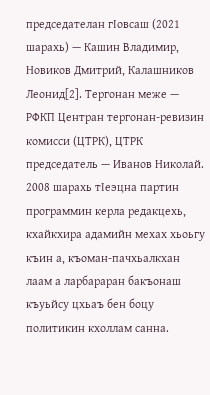председателан гӀовсаш (2021 шарахь) — Кашин Владимир, Новиков Дмитрий, Калашников Леонид[2]. Тергонан меже — РФКП Центран тергонан-ревизин комисси (ЦТРК), ЦТРК председатель — Иванов Николай.
2008 шарахь тӀеэцна партин программин керла редакцехь, кхайкхира адамийн мехах хьоьгу къин а, къоман-пачхьалкхан лаам а ларбараран бакъонаш къуьйсу цхьаъ бен боцу политикин кхоллам санна.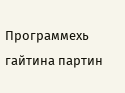Программехь гайтина партин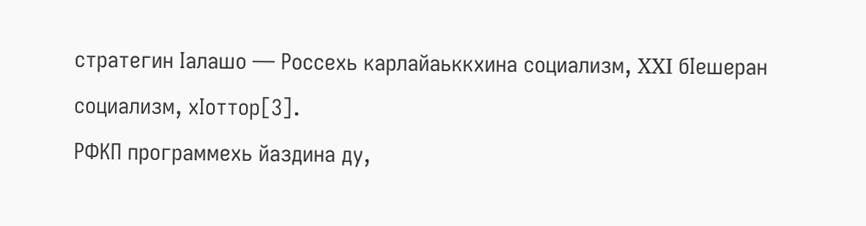стратегин Ӏалашо — Россехь карлайаьккхина социализм, XXI бӀешеран социализм, хӀоттор[3].
РФКП программехь йаздина ду,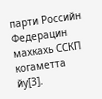парти Российн Федерацин махкахь ССКП когаметта йу[3].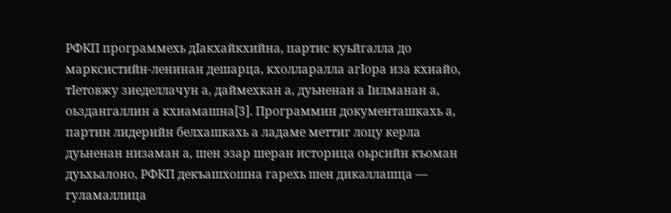РФКП программехь дӀакхайкхийна, партис куьйгалла до марксистийн-ленинан дешарца, кхолларалла агӀора иза кхиайо, тӀетовжу зиеделлачун а, даймехкан а, дуьненан а Ӏилманан а, оьздангаллин а кхиамашна[3]. Программин документашкахь а, партин лидерийн белхашкахь а ладаме меттиг лоцу керла дуьненан низаман а, шен эзар шеран историца оьрсийн къоман дуьхьалоно, РФКП декъашхошна гарехь шен дикаллашца — гуламаллица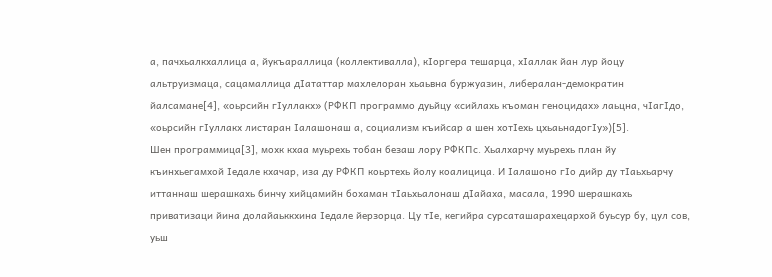а, пачхьалкхаллица а, йукъараллица (коллективалла), кӀоргера тешарца, хӀаллак йан лур йоцу альтруизмаца, сацамаллица дӀататтар махлелоран хьаьвна буржуазин, либералан-демократин йалсамане[4], «оьрсийн гӀуллакх» (РФКП программо дуьйцу «сийлахь къоман геноцидах» лаьцна, чӀагӀдо, «оьрсийн гӀуллакх листаран Ӏалашонаш а, социализм къийсар а шен хотӀехь цхьаьнадогӀу»)[5].
Шен программица[3], мохк кхаа муьрехь тобан безаш лору РФКПс. Хьалхарчу муьрехь план йу къинхьегамхой Ӏедале кхачар, иза ду РФКП коьртехь йолу коалицица. И Ӏалашоно гӀо дийр ду тӀаьхьарчу иттаннаш шерашкахь бинчу хийцамийн бохаман тӀаьхьалонаш дӀайаха, масала, 1990 шерашкахь приватизаци йина долайаьккхина Ӏедале йерзорца. Цу тӀе, кегийра сурсаташарахецархой буьсур бу, цул сов, уьш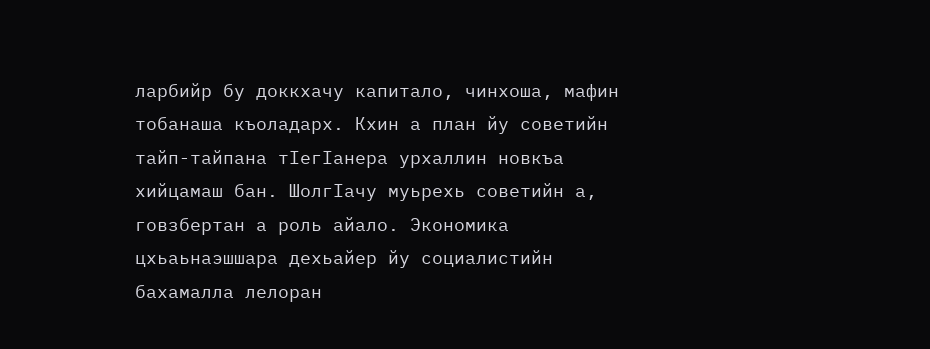ларбийр бу доккхачу капитало, чинхоша, мафин тобанаша къоладарх. Кхин а план йу советийн тайп-тайпана тӀегӀанера урхаллин новкъа хийцамаш бан. ШолгӀачу муьрехь советийн а, говзбертан а роль айало. Экономика цхьаьнаэшшара дехьайер йу социалистийн бахамалла лелоран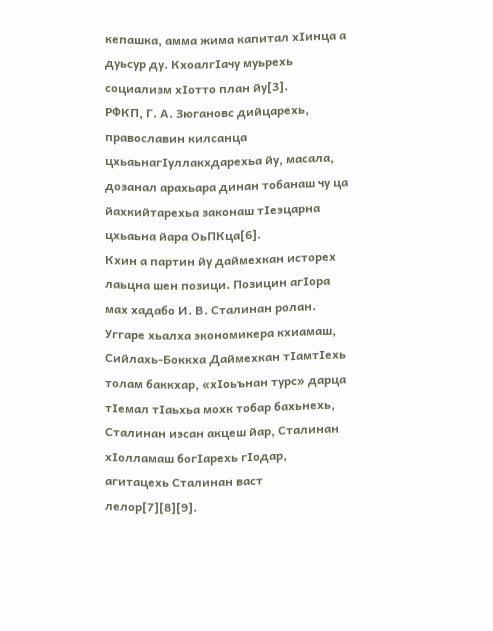кепашка, амма жима капитал хӀинца а дуьсур ду. КхоалгӀачу муьрехь социализм хӀотто план йу[3].
РФКП, Г. А. Зюгановс дийцарехь, православин килсанца цхьаьнагӀуллакхдарехьа йу, масала, дозанал арахьара динан тобанаш чу ца йахкийтарехьа законаш тӀеэцарна цхьаьна йара ОьПКца[6].
Кхин а партин йу даймехкан исторех лаьцна шен позици. Позицин агӀора мах хадабо И. В. Сталинан ролан. Уггаре хьалха экономикера кхиамаш, Сийлахь-Боккха Даймехкан тӀамтӀехь толам баккхар, «хӀоьънан турс» дарца тӀемал тӀаьхьа мохк тобар бахьнехь, Сталинан иэсан акцеш йар, Сталинан хӀолламаш богӀарехь гӀодар, агитацехь Сталинан васт лелор[7][8][9].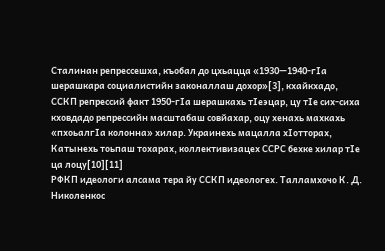Сталинан репрессешха, къобал до цхьацца «1930—1940-гӀа шерашкара социалистийн законаллаш дохор»[3], кхайкхадо, ССКП репрессий факт 1950-гӀа шерашкахь тӀеэцар, цу тӀе сих-сиха кховдадо репрессийн масштабаш совйахар, оцу хенахь махкахь «пхоьалгӀа колонна» хилар. Украинехь мацалла хӀотторах, Катынехь тоьпаш тохарах, коллективизацех ССРС бехке хилар тӀе ца лоцу[10][11]
РФКП идеологи алсама тера йу ССКП идеологех. Талламхочо К. Д. Николенкос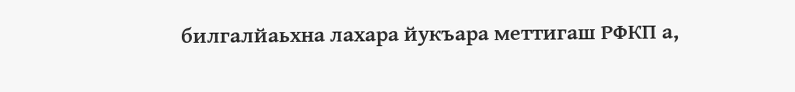билгалйаьхна лахара йукъара меттигаш РФКП а,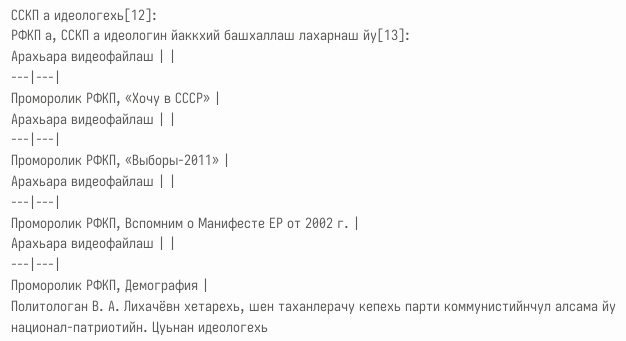ССКП а идеологехь[12]:
РФКП а, ССКП а идеологин йаккхий башхаллаш лахарнаш йу[13]:
Арахьара видеофайлаш | |
---|---|
Проморолик РФКП, «Хочу в СССР» |
Арахьара видеофайлаш | |
---|---|
Проморолик РФКП, «Выборы-2011» |
Арахьара видеофайлаш | |
---|---|
Проморолик РФКП, Вспомним о Манифесте ЕР от 2002 г. |
Арахьара видеофайлаш | |
---|---|
Проморолик РФКП, Демография |
Политологан В. А. Лихачёвн хетарехь, шен таханлерачу кепехь парти коммунистийнчул алсама йу национал-патриотийн. Цуьнан идеологехь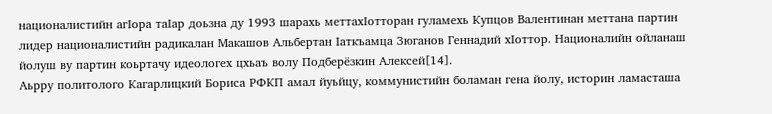националистийн агӀора таӀар доьзна ду 1993 шарахь меттахӀотторан гуламехь Купцов Валентинан меттана партин лидер националистийн радикалан Макашов Альбертан Ӏаткъамца Зюганов Геннадий хӀоттор. Националийн ойланаш йолуш ву партин коьртачу идеологех цхьаъ волу Подберёзкин Алексей[14].
Аьрру политолого Кагарлицкий Бориса РФКП амал йуьйцу, коммунистийн боламан гена йолу, историн ламасташа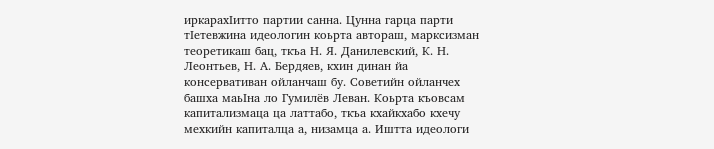иркарахӀитто партии санна. Цунна гарца парти тӀетевжина идеологин коьрта автораш, марксизман теоретикаш бац, ткъа Н. Я. Данилевский, К. Н. Леонтьев, Н. А. Бердяев, кхин динан йа консервативан ойланчаш бу. Советийн ойланчех башха маьӀна ло Гумилёв Леван. Коьрта къовсам капитализмаца ца латтабо, ткъа кхайкхабо кхечу мехкийн капиталца а, низамца а. Иштта идеологи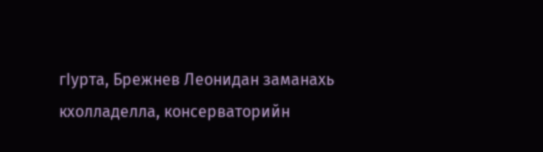гӀурта, Брежнев Леонидан заманахь кхолладелла, консерваторийн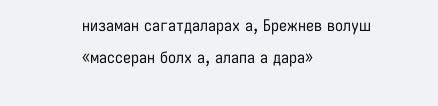низаман сагатдаларах а, Брежнев волуш «массеран болх а, алапа а дара»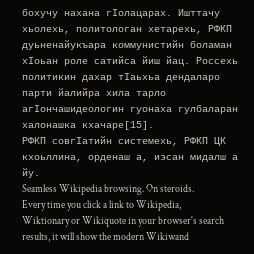бохучу нахана гӀолацарах. Ишттачу хьолехь, политологан хетарехь, РФКП дуьненайукъара коммунистийн боламан хӀоьан роле сатийса йиш йац. Россехь политикин дахар тӀаьхьа дендаларо парти йалийра хила тарло агӀончашидеологин гуонаха гулбаларан халонашка кхачаре[15].
РФКП совгӀатийн системехь, РФКП ЦК кхоьллина, орденаш а, иэсан мидалш а йу.
Seamless Wikipedia browsing. On steroids.
Every time you click a link to Wikipedia, Wiktionary or Wikiquote in your browser's search results, it will show the modern Wikiwand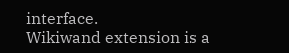interface.
Wikiwand extension is a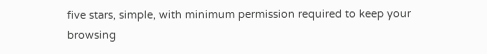five stars, simple, with minimum permission required to keep your browsing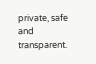private, safe and transparent.